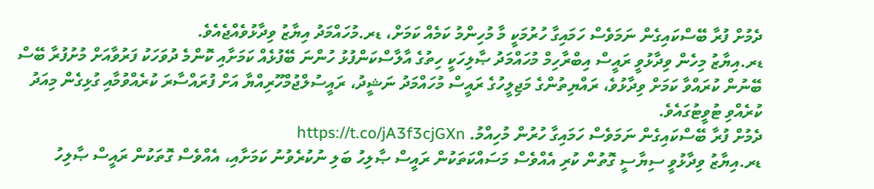ދެމުށް ފުރާ ބޭސްކައިގެން ނަމަވެސް ހަމައިގާ ހުރުމަކީ މާ މުހިންމު ކަމެއް ކަމަށް، ޑރ.މުހައްމަދު އިޔާޒު ވިދާޅުވެއްޖެއެވެ.
ޑރ.އިޔާޒު މިހެން ވިދާޅުވީ ރައީސް އިބްރާހިމް މުހައްމަދު ޞާލިހަކީ ހިތުގެ އާލާސްކަންފުޅު ހުންނަ ބޭފުޅެއް ކަމަށާއި ކޮންމެ ދުވަހަކު ފަރުވާއަށް މުށުފުރާ ބޭސް ބޭނުން ކުރައްވާ ކަމަށް ވިދާޅުވެ، ރައްޔިތުންގެ މަޖިލީހުގެ ރައީސް މުހައްމަދު ނަޝީދު، ރައީސުލްޖުމްހޫރިއްޔާ އަށް ފުރައްސާރަ ކުރެއްވުމާއި ގުޅިގެން މިއަދު ކުރެއްވި ޓުވީޓުގައެވެ.
ދެމުށް ފުރާ ބޭސްކައިގެން ނަމަވެސް ހަމައިގާ ހުރުން މުހިއްމު. https://t.co/jA3f3cjGXn
ޑރ.އިޔާޒު ވިދާޅުވީ ސިޔާސީ ގޮތުން ކުރި އެއްވެސް މަސައްކަތަކުން ރައީސް ޞާލިހު ބަލި ނުކުރެވުނު ކަމަށާއި، އެއްވެސް ގޮތަކުން ރައީސް ޞާލިހު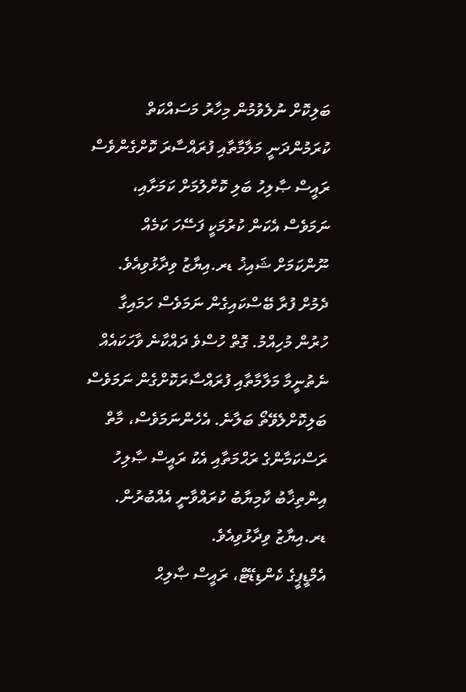ބަލިކޮށް ނުލެވުމުން މިހާރު މަސައްކަތް ކުރަމުންދަނީ މަލާމާތާއި ފުރައްސާރަ ކޮށްގެންވެސް ރައީސް ޞާލިހު ބަލި ކޮށްލުމަށް ކަމަށާއި، ނަމަވެސް އެކަން ކުރުމަކީ ފަސޭހަ ކަމެއް ނޫންކަމަށް ޝައިޚު ޑރ.އިޔާޒު ވިދާޅުވިއެވެ.
ދެމުށް ފުރާ ބޭސްކައިގެން ނަމަވެސް ހަމައިގާ ހުރުން މުހިއްމު. ގޮތް ހުސްވެ ދައްކާނެ ވާހަކައެއް ނެތުނީމާ މަލާމާތާއި ފުރައްސާރަކޮށްގެން ނަމަވެސް ބަލިކޮށްލެވޭތޯ ބަލާނެ. އެހެންނަމަވެސް، މާތް ރަސްކަމާންގެ ރަޙްމަތާއި އެކު ރައީސް ޞާލިހު އިންތިޚާބު ކާމިޔާބު ކުރައްވާނީ އެއްބުރުން.
ޑރ.އިޔާޒު ވިދާޅުވިއެވެ.
އެމްޑީޕީގެ ކެންޑިޑޭޓް، ރައީސް ޞާލިޙް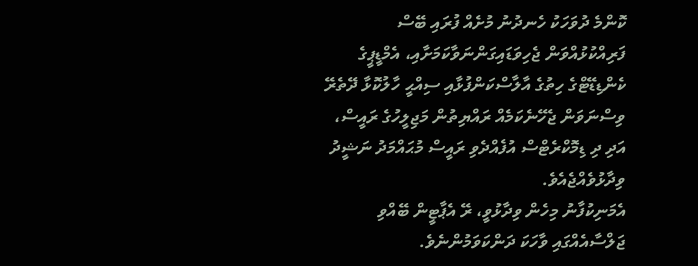ކޮންމެ ދުވަހަކު ހެނދުނު މުށެއް ފުރައި ބޭސް ފަރިއްކުޅުއްވަން ޖެހިވަޑައިގަންނަވާކަމަށާއި، އެމްޑީޕީގެ ކެންޑިޑޭޓްގެ ހިތުގެ އާލާސްކަންފުޅާއި ސިއްޙީ ހާލުކޮޅާ ދޭތެރޭ ވިސްނަވަން ޖެހޭނެކަމެއް ރައްޔިތުން މަޖިލީހުގެ ރައީސް، އަދި ދި ޑިމޮކްރެޓްސް އުފެއްދެވި ރައީސް މުޙައްމަދު ނަޝީދު ވިދާޅުވެއްޖެއެވެ.
އެމަނިކުފާނު މިހެން ވިދާޅުވީ، ރޭ އެޕާޓީން ބޭއްވި ޖަލްސާއެއްގައި ވާހަކަ ދަންކަވަމުންނެވެ.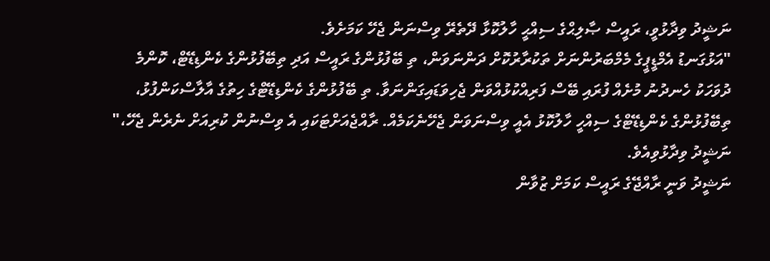ނަޝީދު ވިދާޅުވީ، ރައީސް ޞާލިޙްގެ ސިއްޙީ ހާލުކޮޅާ ދޭތެރޭ ވިސްނަން ޖެހޭ ކަމަށެވެ.
"އަޅުގަނޑު އެމްޑީޕީގެ މެމްބަރުންނަށް ތަކުރާރުކޮށް ދަންނަވަން، ތި ބޭފުޅުންގެ ރައީސް އަދި ތިބޭފުޅުންގެ ކެންޑިޑޭޓް، ކޮންމެ ދުވަހަކު ހެނދުނު މުށެއް ފުރައި ބޭސް ފަރިއްކުޅުއްވަން ޖެހިވަޑައިގަންނަވާ. ތި ބޭފުޅުންގެ ކެންޑިޑޭޓްގެ ހިތުގެ އާލާސްކަންފުޅު، ތިބޭފުޅުންގެ ކެންޑިޑޭޓްގެ ސިއްހީ ހާލުކޮޅު އެއީ ވިސްނަވަން ޖެހޭނެކަމެއް. ރާއްޖެއަށްޓަކައި އެ ވިސްނުން ކުރިއަށް ނެރެން ޖެހޭ،"
ނަޝީދު ވިދާޅުވިއެވެ.
ނަޝީދު ވަނީ ރާއްޖޭގެ ރައީސް ކަމަށް ޒުވާން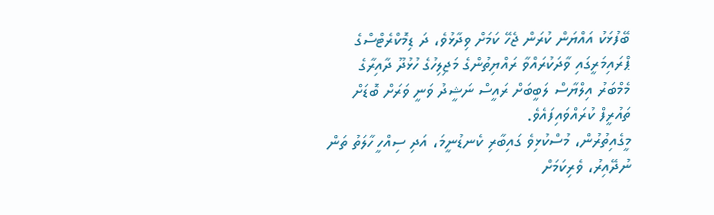ބޭފުޅަކު އައްޔަން ކުރަން ޖެހޭ ކަމަށް ވިދާޅުވެ، ދަ ޑިމޮކްރެޓްސްގެ ޕްރައިމަރީގައި ވާދަކުރައްވާ ރައްޔިތުންގެ މަޖިލިހުގެ ހުޅުދޫ ދާއިރާގެ މެމްބަރު އިލްޔާސް ލަބީބަށް ރައީސް ނަޝީދު ވަނީ ވަރަށް ބޮޑަށް ތައުރީފް ކުރައްވައިފައެވެ.
މީގެއިތުރުން، މުސްކުޅިވެ ގައިބާރި ކެނޑުނީމަ، އަދި ސިއްހީ ހާލަތު ތަން ނުދޭއިރު، ވެރިކަމަށް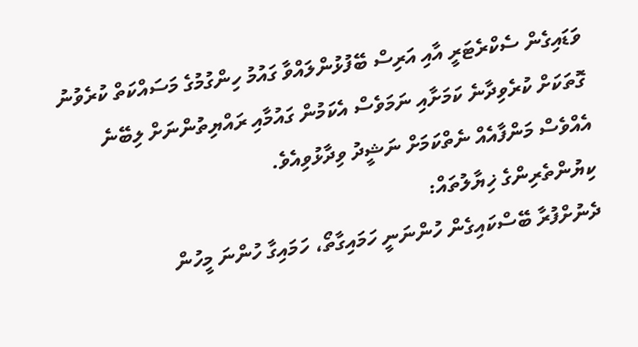ވަޑައިގެން ސެކްރެޓަރީ އާއި އަރިސް ބޭފުޅުންލައްވާ ގައުމު ހިންގުމުގެ މަސައްކަތް ކުރެވުނު ގޮތަކަށް ކުރެވިދާނެ ކަމަށާއި ނަމަވެސް އެކަމުން ގައުމާއި ރައްޔިތުންނަށް ލިބޭނެ އެއްވެސް މަންފާއެއް ނެތްކަމަށް ނަޝީދު ވިދާޅުވިއެވެ.
ކިޔުންތެރިންގެ ޚިޔާލުތައް:
ދެނުށްފުރާ ބޭސްކައިގެން ހުންނަނީ ހަމައިގާތޯ، ހަމައިގާ ހުންނަ މީހުން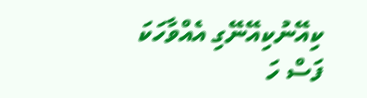ކިއޭނުކިއޭނޭގި އެއްވާހަކަ ފަސް ހަ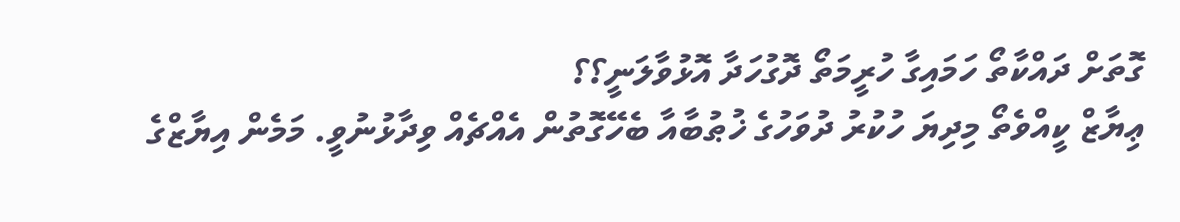ގޮތަށް ދައްކާތޯ ހަމައިގާ ހުރީމަތޯ ދޮގުހަދާ އޮޅުވާލަނީ؟؟
ޢިޔާޒް ކީއްވެތޯ މިދިޔަ ހުކުރު ދުވަހުގެ ޚުޠުބާއާ ބެހޭގޮތުން އެއްޗެއް ވިދާޅުނުވީ. މަމެން އިޔާޒްގެ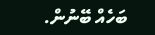ބަހެއް ބޭނުން.